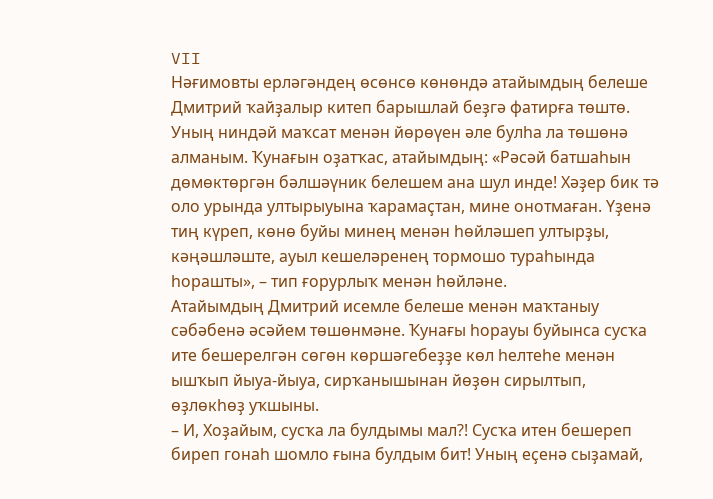VII
Нәғимовты ерләгәндең өсөнсө көнөндә атайымдың белеше Дмитрий ҡайҙалыр китеп барышлай беҙгә фатирға төштө. Уның ниндәй маҡсат менән йөрөүен әле булһа ла төшөнә алманым. Ҡунағын оҙатҡас, атайымдың: «Рәсәй батшаһын дөмөктөргән бәлшәүник белешем ана шул инде! Хәҙер бик тә оло урында ултырыуына ҡарамаҫтан, мине онотмаған. Үҙенә тиң күреп, көнө буйы минең менән һөйләшеп ултырҙы, кәңәшләште, ауыл кешеләренең тормошо тураһында һорашты», – тип ғорурлыҡ менән һөйләне.
Атайымдың Дмитрий исемле белеше менән маҡтаныу сәбәбенә әсәйем төшөнмәне. Ҡунағы һорауы буйынса сусҡа ите бешерелгән сөгөн көршәгебеҙҙе көл һелтеһе менән ышҡып йыуа-йыуа, сирҡанышынан йөҙөн сирылтып, өҙлөкһөҙ уҡшыны.
– И, Хоҙайым, сусҡа ла булдымы мал?! Сусҡа итен бешереп биреп гонаһ шомло ғына булдым бит! Уның еҫенә сыҙамай,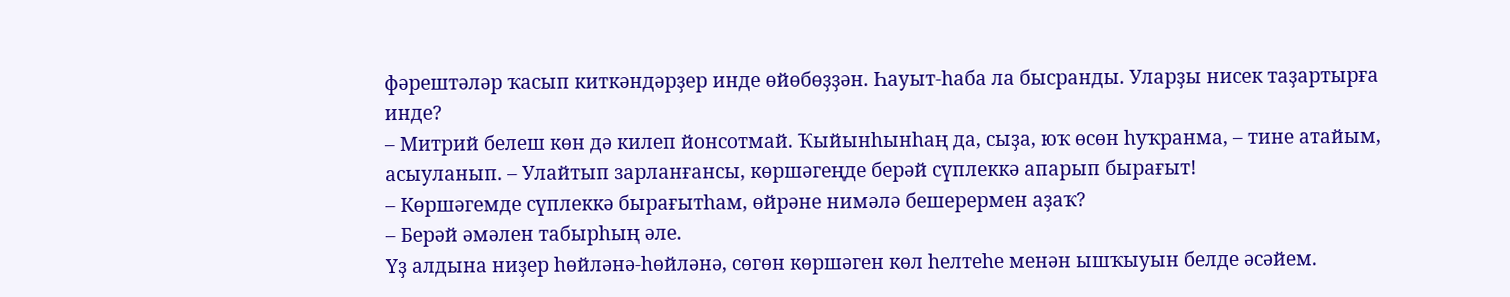фәрештәләр ҡасып киткәндәрҙер инде өйөбөҙҙән. Һауыт-һаба ла бысранды. Уларҙы нисек таҙартырға инде?
– Митрий белеш көн дә килеп йонсотмай. Ҡыйынһынһаң да, сыҙа, юҡ өсөн һуҡранма, – тине атайым, асыуланып. – Улайтып зарланғансы, көршәгеңде берәй сүплеккә апарып бырағыт!
– Көршәгемде сүплеккә бырағытһам, өйрәне нимәлә бешерермен аҙаҡ?
– Берәй әмәлен табырһың әле.
Үҙ алдына ниҙер һөйләнә-һөйләнә, сөгөн көршәген көл һелтеһе менән ышҡыуын белде әсәйем.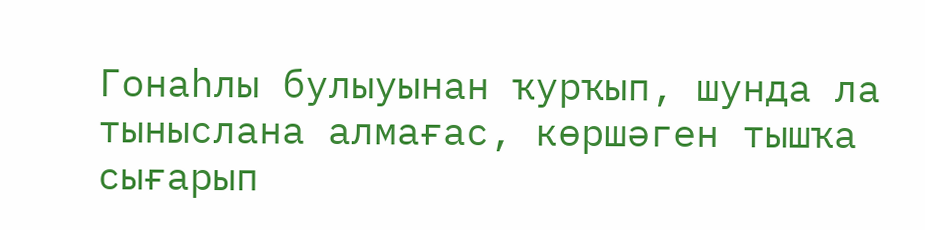Гонаһлы булыуынан ҡурҡып, шунда ла тыныслана алмағас, көршәген тышҡа сығарып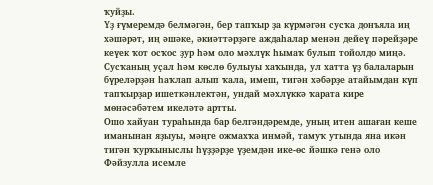ҡуйҙы.
Үҙ ғүмеремдә белмәгән, бер тапҡыр ҙа күрмәгән сусҡа донъяла иң хәшәрәт, иң әшәке, әкиәттәрҙәге аждаһалар менән дейеү пәрейҙәре кеүек ҡот осҡос ҙур һәм оло мәхлүк һымаҡ булып тойолдо миңә. Сусҡаның уҫал һәм көслө булыуы хаҡында, ул хатта үҙ балаларын бүреләрҙән һаҡлап алып ҡала, имеш, тигән хәбәрҙе атайымдан күп тапҡырҙар ишеткәнлектән, ундай мәхлүккә ҡарата кире мөнәсәбәтем икеләтә артты.
Ошо хайуан тураһында бар белгәндәремде, уның итен ашаған кеше иманынан яҙыуы, мәңге ожмахҡа инмәй, тамуҡ утында яна икән тигән ҡурҡыныслы һүҙҙәрҙе үҙемдән ике-өс йәшкә генә оло Фәйзулла исемле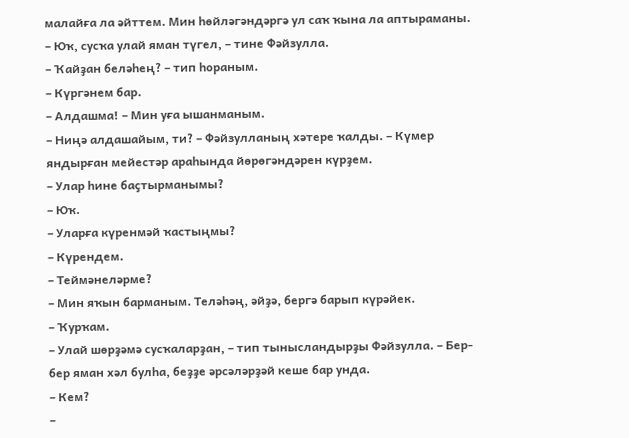малайға ла әйттем. Мин һөйләгәндәргә ул саҡ ҡына ла аптыраманы.
– Юҡ, сусҡа улай яман түгел, – тине Фәйзулла.
– Ҡайҙан беләһең? – тип һораным.
– Күргәнем бар.
– Алдашма! – Мин уға ышанманым.
– Ниңә алдашайым, ти? – Фәйзулланың хәтере ҡалды. – Күмер яндырған мейестәр араһында йөрөгәндәрен күрҙем.
– Улар һине баҫтырманымы?
– Юҡ.
– Уларға күренмәй ҡастыңмы?
– Күрендем.
– Теймәнеләрме?
– Мин яҡын барманым. Теләһәң, әйҙә, бергә барып күрәйек.
– Ҡурҡам.
– Улай шөрҙәмә сусҡаларҙан, – тип тынысландырҙы Фәйзулла. – Бер-бер яман хәл булһа, беҙҙе әрсәләрҙәй кеше бар унда.
– Кем?
–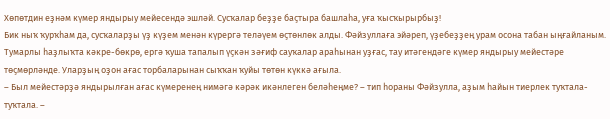Хөпөтдин еҙнәм күмер яндырыу мейесендә эшләй. Сусҡалар беҙҙе баҫтыра башлаһа, уға ҡысҡырырбыҙ!
Бик ныҡ ҡурҡһам да, сусҡаларҙы үҙ күҙем менән күрергә теләүем өҫтөнлөк алды. Фәйзуллаға эйәреп, үҙебеҙҙең урам осона табан ыңғайланым. Тумарлы һаҙлыҡта кәкре-бөкрө, ергә ҡуша тапалып үҫкән зәғиф сауҡалар араһынан уҙғас, тау итәгендәге күмер яндырыу мейестәре төҫмөрләнде. Уларҙың оҙон ағас торбаларынан сыҡҡан ҡуйы төтөн күккә ағыла.
– Был мейестәрҙә яндырылған ағас күмеренең нимәгә кәрәк икәнлеген беләһеңме? – тип һораны Фәйзулла, аҙым һайын тиерлек туҡтала-туҡтала. –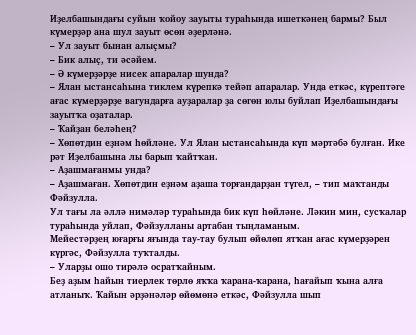Иҙелбашындағы суйын ҡойоу зауыты тураһында ишеткәнең бармы? Был күмерҙәр ана шул зауыт өсөн әҙерләнә.
– Ул зауыт бынан алыҫмы?
– Бик алыҫ, ти әсәйем.
– Ә күмерҙәрҙе нисек апаралар шунда?
– Ялан ыстансаһына тиклем күрепкә тейәп апаралар. Унда еткәс, күрептәге ағас күмерҙәрҙе вагундарға ауҙаралар ҙа сөгөн юлы буйлап Иҙелбашындағы зауытҡа оҙаталар.
– Ҡайҙан беләһең?
– Хөпөтдин еҙнәм һөйләне. Ул Ялан ыстансаһында күп мәртәбә булған. Ике рәт Иҙелбашына лы барып ҡайтҡан.
– Аҙашмағанмы унда?
– Аҙашмаған. Хөпөтдин еҙнәм аҙаша торғандарҙан түгел, – тип маҡтанды Фәйзулла.
Ул тағы ла әллә нимәләр тураһында бик күп һөйләне. Ләкин мин, сусҡалар тураһында уйлап, Фәйзулланы артабан тыңламаным.
Мейестәрҙең юғарғы яғында тау-тау булып өйөлөп ятҡан ағас күмерҙәрен күргәс, Фәйзулла туҡталды.
– Уларҙы ошо тирәлә осратҡайным.
Беҙ аҙым һайын тиерлек төрлө яҡҡа ҡарана-ҡарана, һағайып ҡына алға атланыҡ. Ҡайын әрҙәнәләр өйөмөнә еткәс, Фәйзулла шып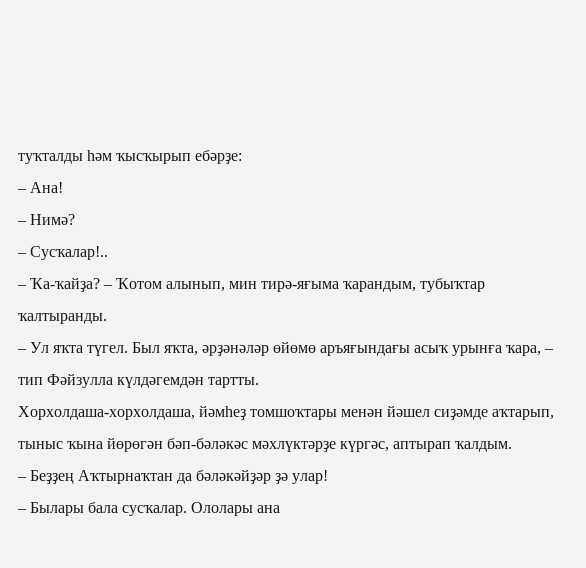туҡталды һәм ҡысҡырып ебәрҙе:
– Ана!
– Нимә?
– Сусҡалар!..
– Ҡа-ҡайҙа? – Ҡотом алынып, мин тирә-яғыма ҡарандым, тубыҡтар ҡалтыранды.
– Ул яҡта түгел. Был яҡта, әрҙәнәләр өйөмө аръяғындағы асыҡ урынға ҡара, – тип Фәйзулла күлдәгемдән тартты.
Хорхолдаша-хорхолдаша, йәмһеҙ томшоҡтары менән йәшел сиҙәмде аҡтарып, тыныс ҡына йөрөгән бәп-бәләкәс мәхлүктәрҙе күргәс, аптырап ҡалдым.
– Беҙҙең Аҡтырнаҡтан да бәләкәйҙәр ҙә улар!
– Былары бала сусҡалар. Ололары ана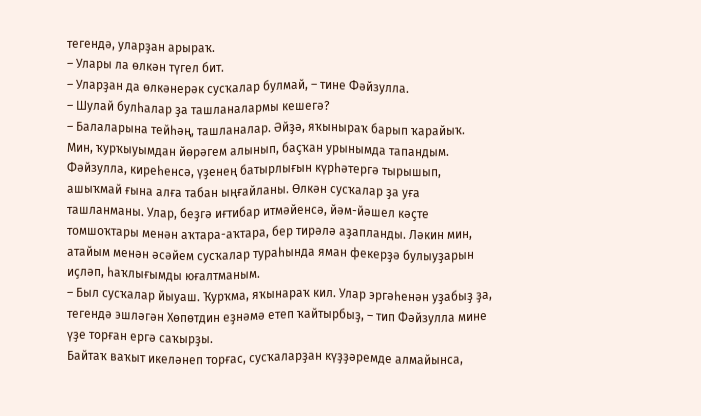тегендә, уларҙан арыраҡ.
– Улары ла өлкән түгел бит.
– Уларҙан да өлкәнерәк сусҡалар булмай, – тине Фәйзулла.
– Шулай булһалар ҙа ташланалармы кешегә?
– Балаларына тейһәң, ташланалар. Әйҙә, яҡыныраҡ барып ҡарайыҡ.
Мин, ҡурҡыуымдан йөрәгем алынып, баҫҡан урынымда тапандым. Фәйзулла, киреһенсә, үҙенең батырлығын күрһәтергә тырышып, ашыҡмай ғына алға табан ыңғайланы. Өлкән сусҡалар ҙа уға ташланманы. Улар, беҙгә иғтибар итмәйенсә, йәм-йәшел кәҫте томшоҡтары менән аҡтара-аҡтара, бер тирәлә аҙапланды. Ләкин мин, атайым менән әсәйем сусҡалар тураһында яман фекерҙә булыуҙарын иҫләп, һаҡлығымды юғалтманым.
– Был сусҡалар йыуаш. Ҡурҡма, яҡынараҡ кил. Улар эргәһенән уҙабыҙ ҙа, тегендә эшләгән Хөпөтдин еҙнәмә етеп ҡайтырбыҙ, – тип Фәйзулла мине үҙе торған ергә саҡырҙы.
Байтаҡ ваҡыт икеләнеп торғас, сусҡаларҙан күҙҙәремде алмайынса,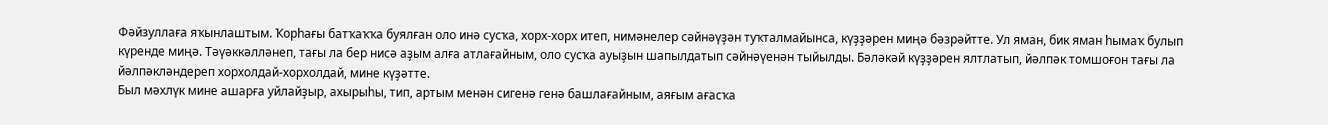Фәйзуллаға яҡынлаштым. Ҡорһағы батҡаҡҡа буялған оло инә сусҡа, хорх-хорх итеп, нимәнелер сәйнәүҙән туҡталмайынса, күҙҙәрен миңә бәзрәйтте. Ул яман, бик яман һымаҡ булып күренде миңә. Тәүәккәлләнеп, тағы ла бер нисә аҙым алға атлағайным, оло сусҡа ауыҙын шапылдатып сәйнәүенән тыйылды. Бәләкәй күҙҙәрен ялтлатып, йәлпәк томшоғон тағы ла йәлпәкләндереп хорхолдай-хорхолдай, мине күҙәтте.
Был мәхлүк мине ашарға уйлайҙыр, ахырыһы, тип, артым менән сигенә генә башлағайным, аяғым ағасҡа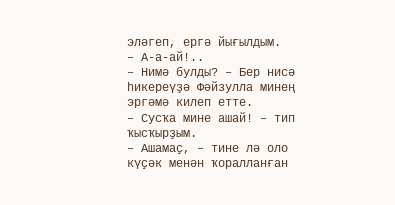эләгеп, ергә йығылдым.
– А-а-ай!..
– Нимә булды? – Бер нисә һикереүҙә Фәйзулла минең эргәмә килеп етте.
– Сусҡа мине ашай! – тип ҡысҡырҙым.
– Ашамаҫ, – тине лә оло күҫәк менән ҡоралланған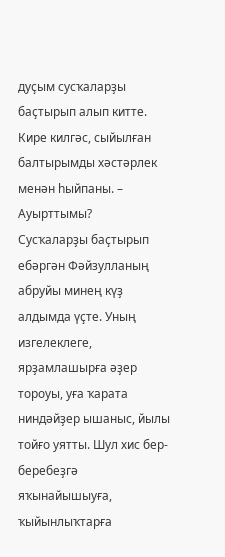дуҫым сусҡаларҙы баҫтырып алып китте. Кире килгәс, сыйылған балтырымды хәстәрлек менән һыйпаны. – Ауырттымы?
Сусҡаларҙы баҫтырып ебәргән Фәйзулланың абруйы минең күҙ алдымда үҫте. Уның изгелеклеге, ярҙамлашырға әҙер тороуы, уға ҡарата ниндәйҙер ышаныс, йылы тойғо уятты. Шул хис бер-беребеҙгә яҡынайышыуға, ҡыйынлыҡтарға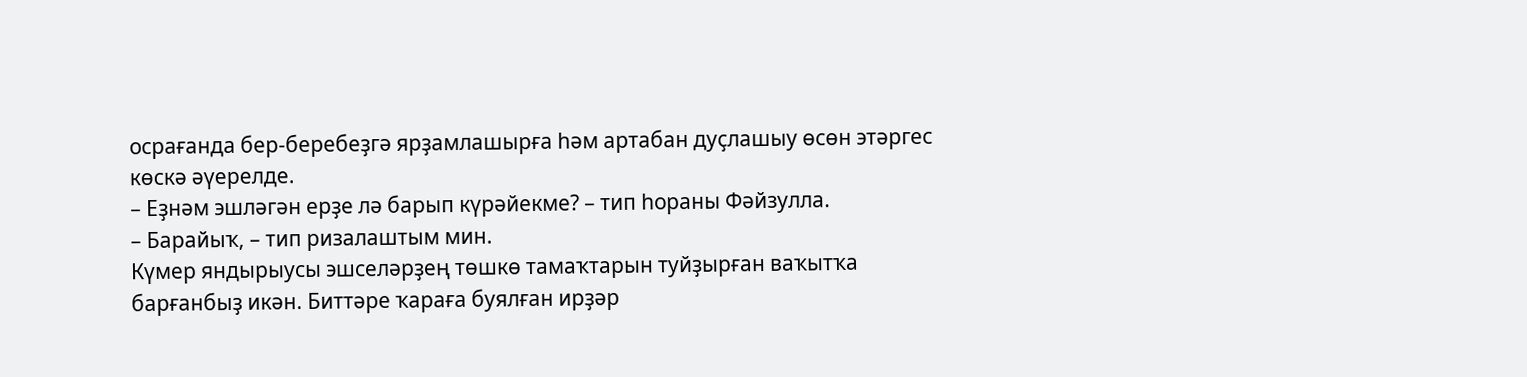осрағанда бер-беребеҙгә ярҙамлашырға һәм артабан дуҫлашыу өсөн этәргес көскә әүерелде.
– Еҙнәм эшләгән ерҙе лә барып күрәйекме? – тип һораны Фәйзулла.
– Барайыҡ, – тип ризалаштым мин.
Күмер яндырыусы эшселәрҙең төшкө тамаҡтарын туйҙырған ваҡытҡа барғанбыҙ икән. Биттәре ҡараға буялған ирҙәр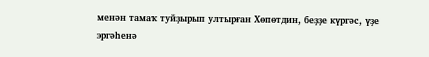менән тамаҡ туйҙырып ултырған Хөпөтдин, беҙҙе күргәс, үҙе эргәһенә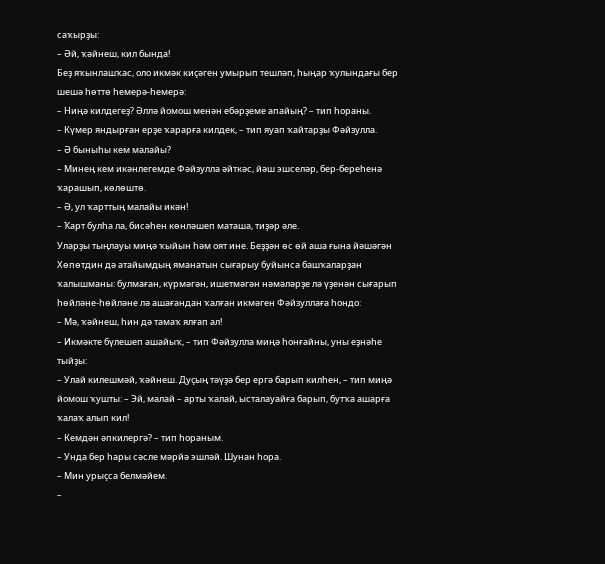саҡырҙы:
– Әй, ҡәйнеш, кил бында!
Беҙ яҡынлашҡас, оло икмәк киҫәген умырып тешләп, һыңар ҡулындағы бер шешә һөттө һемерә-һемерә:
– Ниңә килдегеҙ? Әллә йомош менән ебәрҙеме апайың? – тип һораны.
– Күмер яндырған ерҙе ҡарарға килдек, – тип яуап ҡайтарҙы Фәйзулла.
– Ә быныһы кем малайы?
– Минең кем икәнлегемде Фәйзулла әйткәс, йәш эшселәр, бер-береһенә ҡарашып, көлөштө.
– Ә, ул ҡарттың малайы икән!
– Ҡарт булһа ла, бисәһен көнләшеп маташа, тиҙәр әле.
Уларҙы тыңлауы миңә ҡыйын һәм оят ине. Беҙҙән өс өй аша ғына йәшәгән Хөпөтдин дә атайымдың яманатын сығарыу буйынса башҡаларҙан ҡалышманы: булмаған, күрмәгән, ишетмәгән нәмәләрҙе лә үҙенән сығарып һөйләне-һөйләне лә ашағандан ҡалған икмәген Фәйзуллаға һондо:
– Мә, ҡәйнеш, һин дә тамаҡ ялғап ал!
– Икмәкте бүлешеп ашайыҡ, – тип Фәйзулла миңә һонғайны, уны еҙнәһе тыйҙы:
– Улай килешмәй, ҡәйнеш. Дуҫың тәүҙә бер ергә барып килһен, – тип миңә йомош ҡушты: – Эй, малай – арты ҡалай, ысталауайға барып, бутҡа ашарға ҡалаҡ алып кил!
– Кемдән әпкилергә? – тип һораным.
– Унда бер һары сәсле мәрйә эшләй. Шунан һора.
– Мин урыҫса белмәйем.
–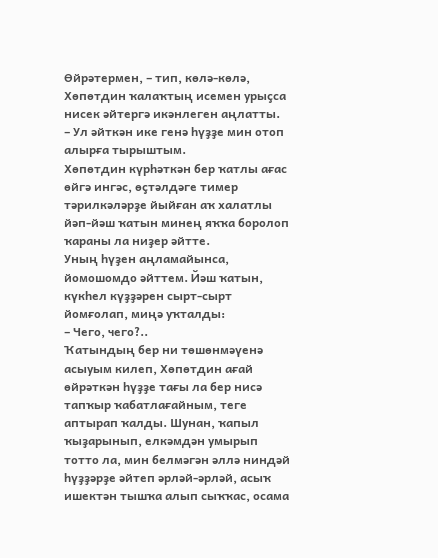Өйрәтермен, – тип, көлә-көлә, Хөпөтдин ҡалаҡтың исемен урыҫса нисек әйтергә икәнлеген аңлатты.
– Ул әйткән ике генә һүҙҙе мин отоп алырға тырыштым.
Хөпөтдин күрһәткән бер ҡатлы ағас өйгә ингәс, өҫтәлдәге тимер тәрилкәләрҙе йыйған аҡ халатлы йәп-йәш ҡатын минең яҡҡа боролоп ҡараны ла ниҙер әйтте.
Уның һүҙен аңламайынса, йомошомдо әйттем. Йәш ҡатын, күкһел күҙҙәрен сырт-сырт йомғолап, миңә уҡталды:
– Чего, чего?..
Ҡатындың бер ни төшөнмәүенә асыуым килеп, Хөпөтдин ағай өйрәткән һүҙҙе тағы ла бер нисә тапҡыр ҡабатлағайным, теге аптырап ҡалды. Шунан, ҡапыл ҡыҙарынып, елкәмдән умырып тотто ла, мин белмәгән әллә ниндәй һүҙҙәрҙе әйтеп әрләй-әрләй, асыҡ ишектән тышҡа алып сыҡҡас, осама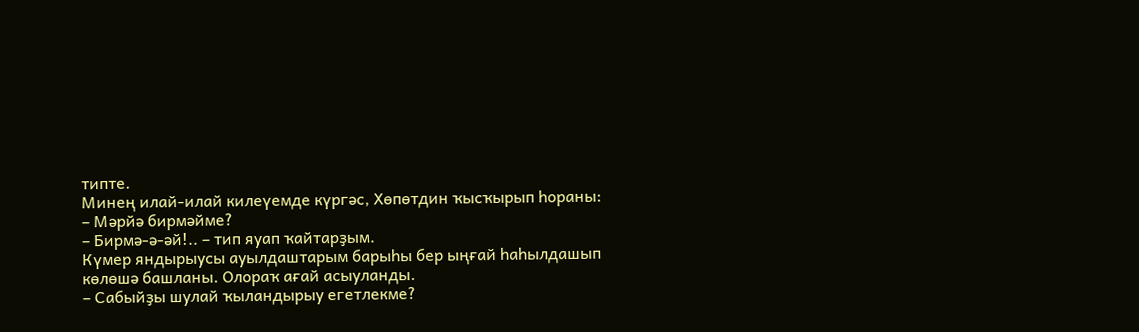типте.
Минең илай-илай килеүемде күргәс, Хөпөтдин ҡысҡырып һораны:
– Мәрйә бирмәйме?
– Бирмә-ә-әй!.. – тип яуап ҡайтарҙым.
Күмер яндырыусы ауылдаштарым барыһы бер ыңғай һаһылдашып көлөшә башланы. Олораҡ ағай асыуланды.
– Сабыйҙы шулай ҡыландырыу егетлекме?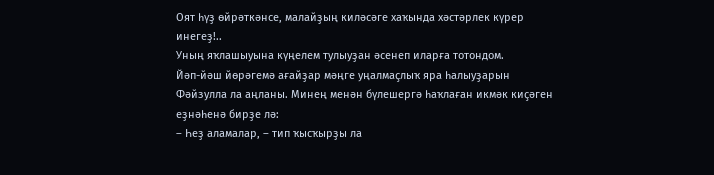Оят һүҙ өйрәткәнсе, малайҙың киләсәге хаҡында хәстәрлек күрер инегеҙ!..
Уның яҡлашыуына күңелем тулыуҙан әсенеп иларға тотондом.
Йәп-йәш йөрәгемә ағайҙар мәңге уңалмаҫлыҡ яра һалыуҙарын Фәйзулла ла аңланы. Минең менән бүлешергә һаҡлаған икмәк киҫәген еҙнәһенә бирҙе лә:
– Һеҙ аламалар, – тип ҡысҡырҙы ла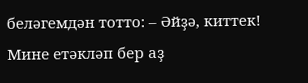беләгемдән тотто: – Әйҙә, киттек!
Мине етәкләп бер аҙ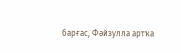барғас, Фәйзулла артҡа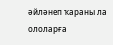әйләнеп ҡараны ла ололарға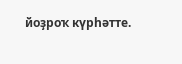йоҙроҡ күрһәтте.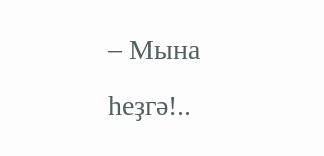– Мына һеҙгә!..